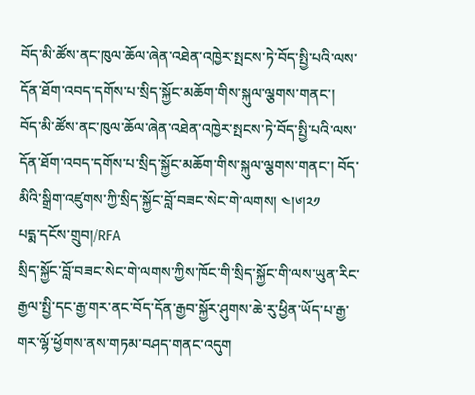བོད་མི་ཚོས་ནང་ཁུལ་ཆོལ་ཞེན་འཐེན་འཁྱེར་སྤངས་ཏེ་བོད་སྤྱི་པའི་ལས་དོན་ཐོག་འབད་དགོས་པ་སྲིད་སྐྱོང་མཆོག་གིས་སྐུལ་ལྕགས་གནང་།
བོད་མི་ཚོས་ནང་ཁུལ་ཆོལ་ཞེན་འཐེན་འཁྱེར་སྤངས་ཏེ་བོད་སྤྱི་པའི་ལས་དོན་ཐོག་འབད་དགོས་པ་སྲིད་སྐྱོང་མཆོག་གིས་སྐུལ་ལྕགས་གནང་། བོད་མིའི་སྒྲིག་འཛུགས་ཀྱི་སྲིད་སྐྱོང་བློ་བཟང་སེང་གེ་ལགས། ༤།༦།༢༡
པདྨ་དངོས་གྲུབ།/RFA
སྲིད་སྐྱོང་བློ་བཟང་སེང་གེ་ལགས་ཀྱིས་ཁོང་གི་སྲིད་སྐྱོང་གི་ལས་ཡུན་རིང་རྒྱལ་སྤྱི་དང་རྒྱ་གར་ནང་བོད་དོན་རྒྱབ་སྐྱོར་ཤུགས་ཆེ་རུ་ཕྱིན་ཡོད་པ་རྒྱ་གར་ལྷོ་ཕྱོགས་ནས་གཏམ་བཤད་གནང་འདུག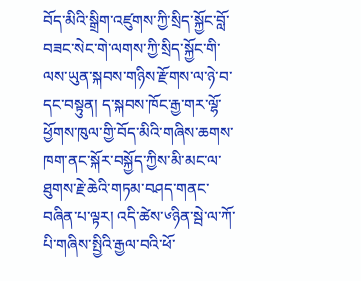བོད་མིའི་སྒྲིག་འཛུགས་ཀྱི་སྲིད་སྐྱོང་བློ་བཟང་སེང་གེ་ལགས་ཀྱི་སྲིད་སྐྱོང་གི་ལས་ཡུན་སྐབས་གཉིས་རྫོགས་ལ་ཉེ་བ་དང་བསྟུན། ད་སྐབས་ཁོང་རྒྱ་གར་ལྷོ་ཕྱོགས་ཁུལ་གྱི་བོད་མིའི་གཞིས་ཆགས་ཁག་ནང་སྐོར་བསྐྱོད་ཀྱིས་མི་མང་ལ་ཐུགས་རྗེ་ཆེའི་གཏམ་བཤད་གནང་བཞིན་པ་ལྟར། འདི་ཚེས་༦ཉིན་སྦེ་ལ་ཀོ་པི་གཞིས་སྤྱིའི་རྒྱལ་བའི་ཕོ་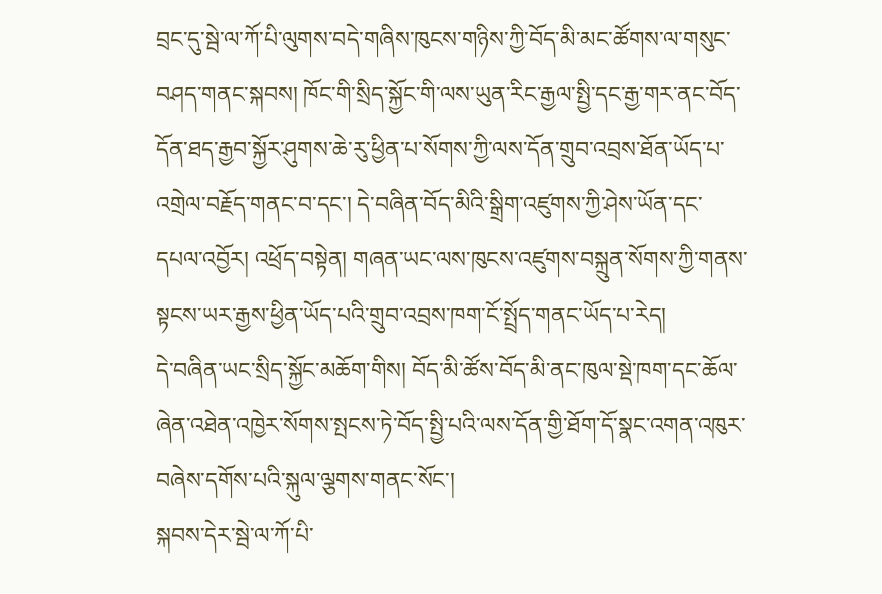བྲང་དུ་སྦེ་ལ་ཀོ་པི་ལུགས་བདེ་གཞིས་ཁུངས་གཉིས་ཀྱི་བོད་མི་མང་ཚོགས་ལ་གསུང་བཤད་གནང་སྐབས། ཁོང་གི་སྲིད་སྐྱོང་གི་ལས་ཡུན་རིང་རྒྱལ་སྤྱི་དང་རྒྱ་གར་ནང་བོད་དོན་ཐད་རྒྱབ་སྐྱོར་ཤུགས་ཆེ་རུ་ཕྱིན་པ་སོགས་ཀྱི་ལས་དོན་གྲུབ་འབྲས་ཐོན་ཡོད་པ་འགྲེལ་བརྗོད་གནང་བ་དང་། དེ་བཞིན་བོད་མིའི་སྒྲིག་འཛུགས་ཀྱི་ཤེས་ཡོན་དང་དཔལ་འབྱོར། འཕྲོད་བསྟེན། གཞན་ཡང་ལས་ཁུངས་འཛུགས་བསྐྲུན་སོགས་ཀྱི་གནས་སྟངས་ཡར་རྒྱས་ཕྱིན་ཡོད་པའི་གྲུབ་འབྲས་ཁག་ངོ་སྤྲོད་གནང་ཡོད་པ་རེད།
དེ་བཞིན་ཡང་སྲིད་སྐྱོང་མཆོག་གིས། བོད་མི་ཚོས་བོད་མི་ནང་ཁུལ་སྡེ་ཁག་དང་ཆོལ་ཞེན་འཐེན་འཁྱེར་སོགས་སྤངས་ཏེ་བོད་སྤྱི་པའི་ལས་དོན་གྱི་ཐོག་དོ་སྣང་འགན་འཁུར་བཞེས་དགོས་པའི་སྐུལ་ལྕགས་གནང་སོང་།
སྐབས་དེར་སྦེ་ལ་ཀོ་པི་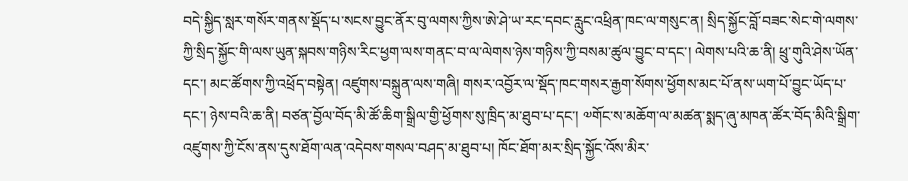བདེ་སྐྱིད་སླར་གསོར་གནས་སྡོད་པ་སངས་བྱུང་ནོར་བུ་ལགས་ཀྱིས་ཨེ་ཤེ་ཡ་རང་དབང་རླུང་འཕྲིན་ཁང་ལ་གསུང་ན། སྲིད་སྐྱོང་བློ་བཟང་སེང་གེ་ལགས་ཀྱི་སྲིད་སྐྱོང་གི་ལས་ཡུན་སྐབས་གཉིས་རིང་ཕྱག་ལས་གནང་བ་ལ་ལེགས་ཉེས་གཉིས་ཀྱི་བསམ་ཚུལ་བྱུང་བ་དང་། ལེགས་པའི་ཆ་ནི། ཕྲུ་གུའི་ཤེས་ཡོན་དང་། མང་ཚོགས་ཀྱི་འཕྲོད་བསྟེན། འཛུགས་བསྐྲུན་ལས་གཞི། གསར་འབྱོར་ལ་སྡོད་ཁང་གསར་རྒྱག་སོགས་ཕྱོགས་མང་པོ་ནས་ཡག་པོ་བྱུང་ཡོད་པ་དང་། ཉེས་བའི་ཆ་ནི། བཙན་བྱོལ་བོད་མི་ཚོ་ཆིག་སྒྲིལ་གྱི་ཕྱོགས་སུ་ཁྲིད་མ་ཐུབ་པ་དང་། ༧གོང་ས་མཆོག་ལ་མཚན་སྨད་ཞུ་མཁན་ཚོར་བོད་མིའི་སྒྲིག་འཛུགས་ཀྱི་ངོས་ནས་དུས་ཐོག་ལན་འདེབས་གསལ་བཤད་མ་ཐུབ་པ། ཁོང་ཐོག་མར་སྲིད་སྐྱོང་འོས་མིར་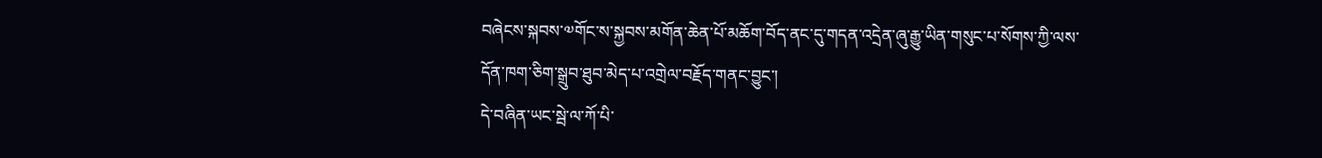བཞེངས་སྐབས་༧གོང་ས་སྐྱབས་མགོན་ཆེན་པོ་མཆོག་བོད་ནང་དུ་གདན་འདྲེན་ཞུ་རྒྱུ་ཡིན་གསུང་པ་སོགས་ཀྱི་ལས་དོན་ཁག་ཅིག་སྒྲུབ་ཐུབ་མེད་པ་འགྲེལ་བརྗོད་གནང་བྱུང་།
དེ་བཞིན་ཡང་སྦེ་ལ་ཀོ་པི་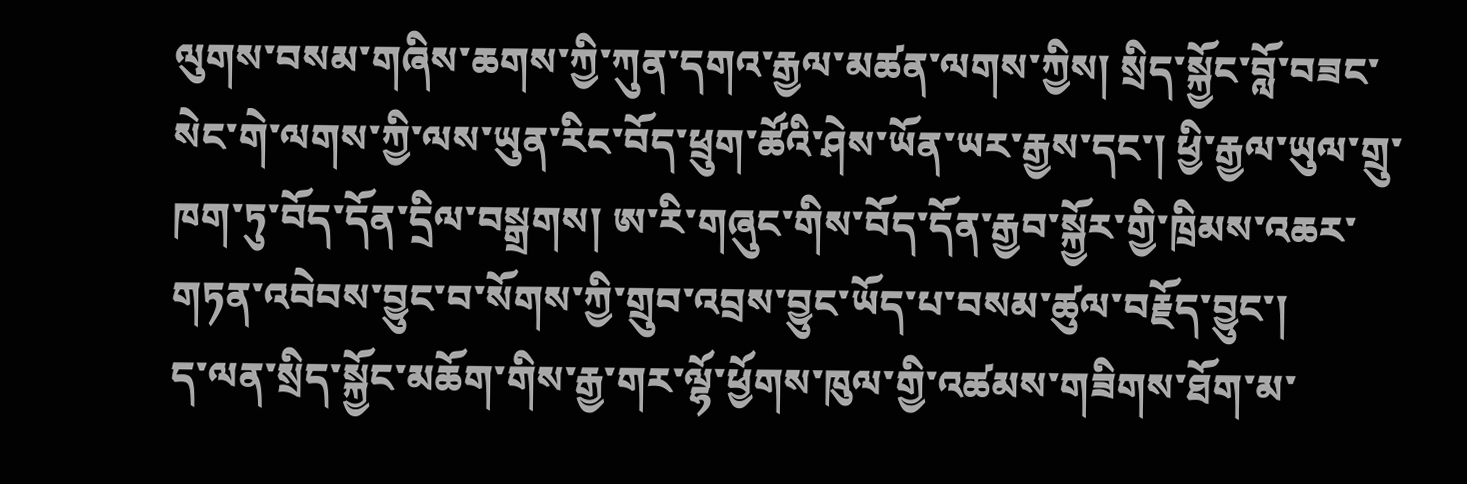ལུགས་བསམ་གཞིས་ཆགས་ཀྱི་ཀུན་དགའ་རྒྱལ་མཚན་ལགས་ཀྱིས། སྲིད་སྐྱོང་བློ་བཟང་སེང་གེ་ལགས་ཀྱི་ལས་ཡུན་རིང་བོད་ཕྲུག་ཚོའི་ཤེས་ཡོན་ཡར་རྒྱས་དང་། ཕྱི་རྒྱལ་ཡུལ་གྲུ་ཁག་ཏུ་བོད་དོན་དྲིལ་བསྒྲགས། ཨ་རི་གཞུང་གིས་བོད་དོན་རྒྱབ་སྐྱོར་གྱི་ཁྲིམས་འཆར་གཏན་འབེབས་བྱུང་བ་སོགས་ཀྱི་གྲུབ་འབྲས་བྱུང་ཡོད་པ་བསམ་ཚུལ་བརྗོད་བྱུང་།
ད་ལན་སྲིད་སྐྱོང་མཆོག་གིས་རྒྱ་གར་ལྷོ་ཕྱོགས་ཁུལ་གྱི་འཚམས་གཟིགས་ཐོག་མ་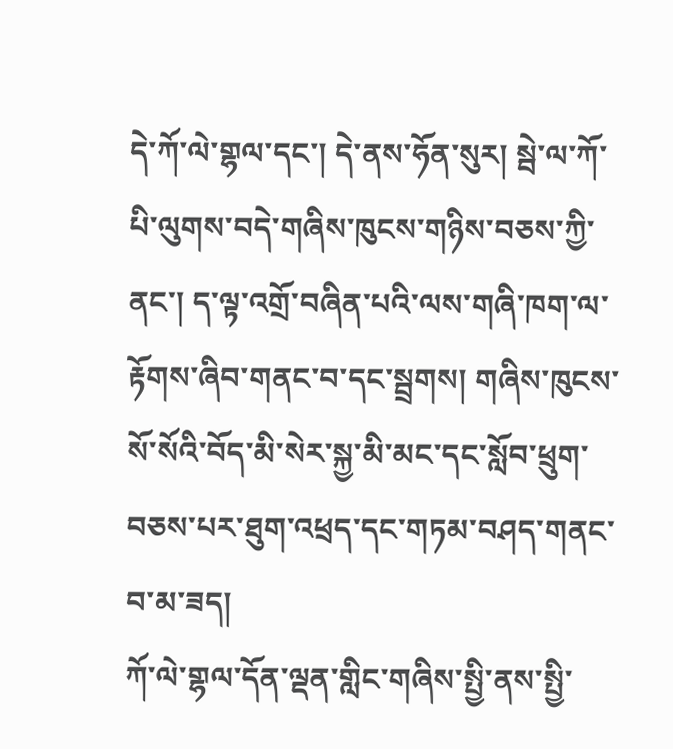དེ་ཀོ་ལེ་གྷལ་དང་། དེ་ནས་ཧོན་སུར། སྦེ་ལ་ཀོ་པི་ལུགས་བདེ་གཞིས་ཁུངས་གཉིས་བཅས་ཀྱི་ནང་། ད་ལྟ་འགྲོ་བཞིན་པའི་ལས་གཞི་ཁག་ལ་རྟོགས་ཞིབ་གནང་བ་དང་སྦྲགས། གཞིས་ཁུངས་སོ་སོའི་བོད་མི་སེར་སྐྱ་མི་མང་དང་སློབ་ཕྲུག་བཅས་པར་ཐུག་འཕྲད་དང་གཏམ་བཤད་གནང་བ་མ་ཟད།
ཀོ་ལེ་གྷལ་དོན་ལྡན་གླིང་གཞིས་སྤྱི་ནས་སྤྱི་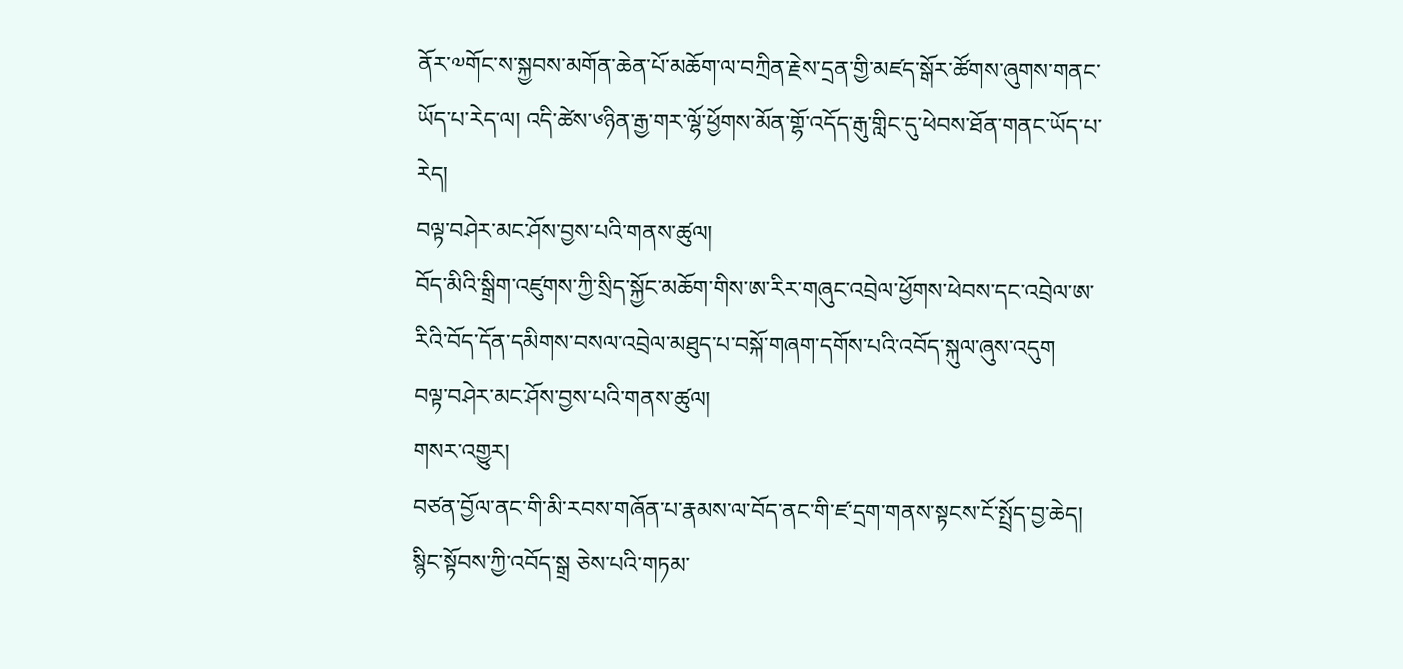ནོར་༧གོང་ས་སྐྱབས་མགོན་ཆེན་པོ་མཆོག་ལ་བཀྲིན་རྗེས་དྲན་གྱི་མཛད་སྒོར་ཚོགས་ཞུགས་གནང་ཡོད་པ་རེད་ལ། འདི་ཚེས་༦ཉིན་རྒྱ་གར་ལྷོ་ཕྱོགས་མོན་གྷོ་འདོད་རྒུ་གླིང་དུ་ཕེབས་ཐོན་གནང་ཡོད་པ་རེད།
བལྟ་བཤེར་མང་ཤོས་བྱས་པའི་གནས་ཚུལ།
བོད་མིའི་སྒྲིག་འཛུགས་ཀྱི་སྲིད་སྐྱོང་མཆོག་གིས་ཨ་རིར་གཞུང་འབྲེལ་ཕྱོགས་ཕེབས་དང་འབྲེལ་ཨ་རིའི་བོད་དོན་དམིགས་བསལ་འབྲེལ་མཐུད་པ་བསྐོ་གཞག་དགོས་པའི་འབོད་སྐུལ་ཞུས་འདུག
བལྟ་བཤེར་མང་ཤོས་བྱས་པའི་གནས་ཚུལ།
གསར་འགྱུར།
བཙན་བྱོལ་ནང་གི་མི་རབས་གཞོན་པ་རྣམས་ལ་བོད་ནང་གི་ཛ་དྲག་གནས་སྟངས་ངོ་སྤྲོད་བྱ་ཆེད། སྙིང་སྟོབས་ཀྱི་འབོད་སྒྲ ཅེས་པའི་གཏམ་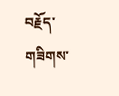བརྗོད་གཟིགས་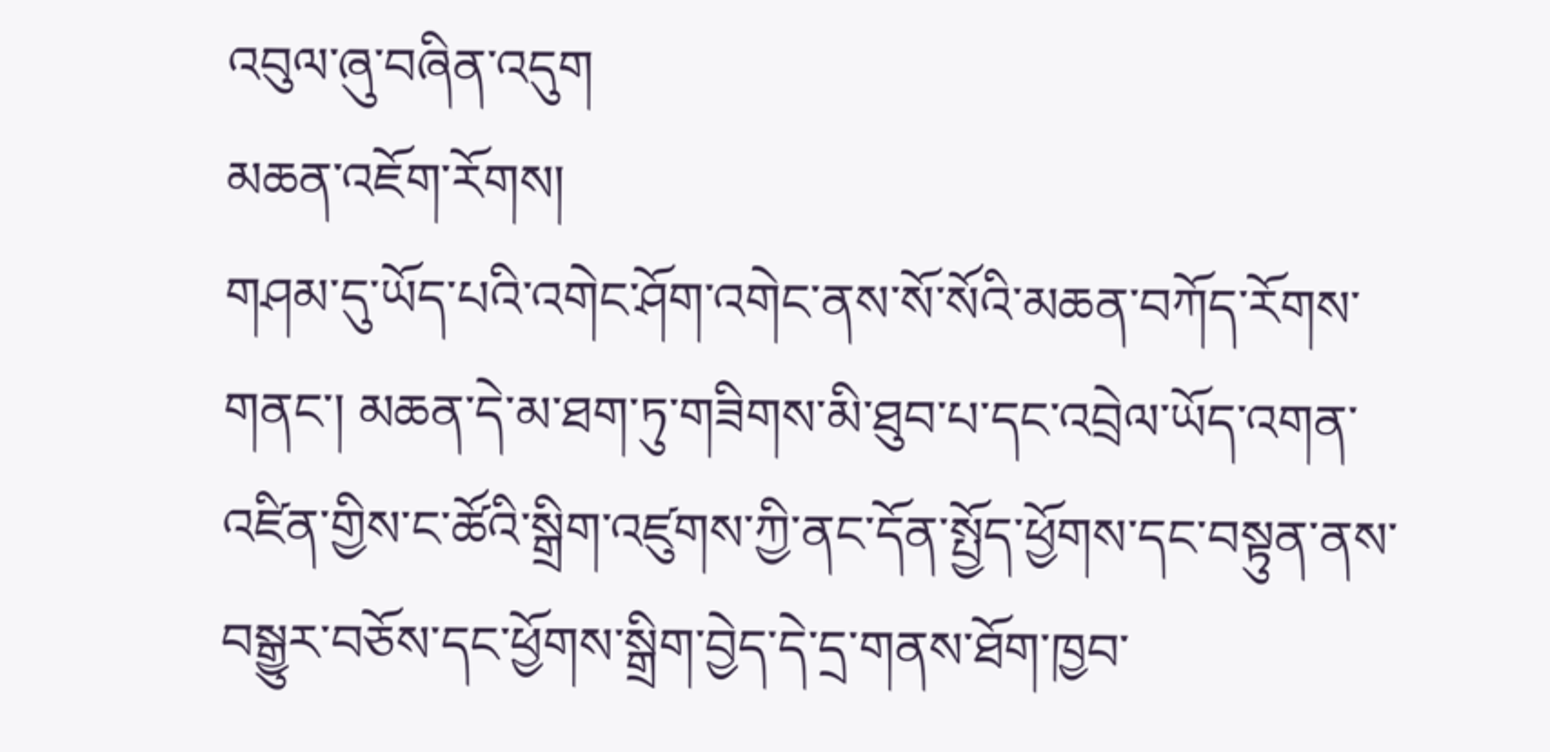འབུལ་ཞུ་བཞིན་འདུག
མཆན་འཇོག་རོགས།
གཤམ་དུ་ཡོད་པའི་འགེང་ཤོག་འགེང་ནས་སོ་སོའི་མཆན་བཀོད་རོགས་གནང་། མཆན་དེ་མ་ཐག་ཏུ་གཟིགས་མི་ཐུབ་པ་དང་འབྲེལ་ཡོད་འགན་འཛིན་གྱིས་ང་ཚོའི་སྒྲིག་འཛུགས་ཀྱི་ནང་དོན་སྤྱོད་ཕྱོགས་དང་བསྟུན་ནས་བསྒྱུར་བཅོས་དང་ཕྱོགས་སྒྲིག་བྱེད་དེ་དྲ་གནས་ཐོག་ཁྱབ་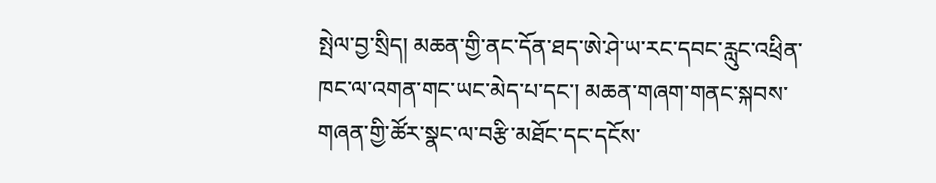སྤེལ་བྱ་སྲིད། མཆན་གྱི་ནང་དོན་ཐད་ཨེ་ཤེ་ཡ་རང་དབང་རླུང་འཕྲིན་ཁང་ལ་འགན་གང་ཡང་མེད་པ་དང་། མཆན་གཞག་གནང་སྐབས་གཞན་གྱི་ཚོར་སྣང་ལ་བརྩི་མཐོང་དང་དངོས་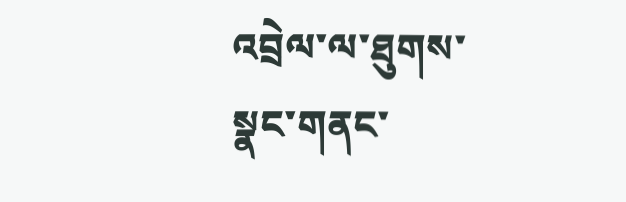འབྲེལ་ལ་ཐུགས་སྣང་གནང་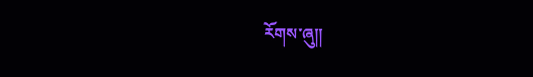རོགས་ཞུ༎